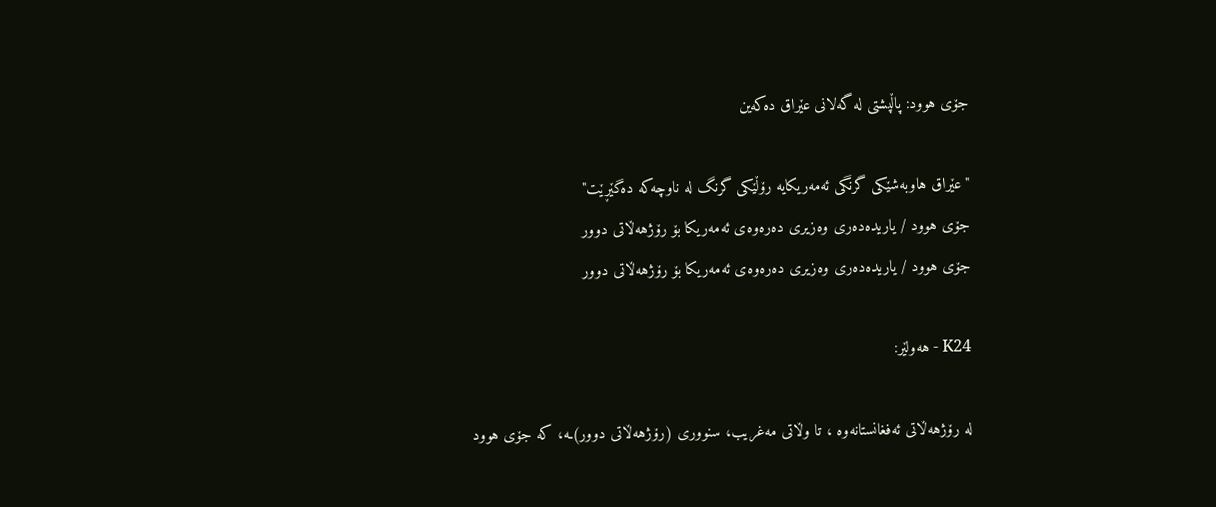جۆی هوود: پاڵپشتی له‌ گه‌لانی عێراق ده‌كه‌ین

"عێراق هاوبه‌شێكی گرنگی ئه‌مه‌ریكایه‌ رۆڵێكی گرنگ له‌ ناوچه‌كه‌ ده‌گێڕێت"
جۆی هوود / یاریده‌ده‌ری وه‌زیری ده‌ره‌وه‌ی ئه‌مه‌ریكا بۆ رۆژهه‌ڵاتی دوور
جۆی هوود / یاریده‌ده‌ری وه‌زیری ده‌ره‌وه‌ی ئه‌مه‌ریكا بۆ رۆژهه‌ڵاتی دوور

K24 - هەولێر:

له‌ رۆژهه‌ڵاتی ئه‌فغانستانه‌وه‌ ، تا وڵاتی مه‌غریب، سنووری (رۆژهه‌ڵاتی دوور)ـه‌، كه‌ جۆی هوود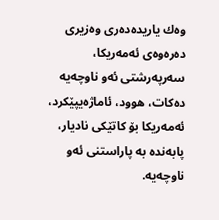وه‌ك یاریده‌ده‌ری وه‌زیری ده‌ره‌وه‌ی ئه‌مه‌ریكا، سه‌رپه‌رشتی ئه‌و ناوچه‌یه‌ ده‌كات، هوود، ئاماژه‌یپێكرد، ئه‌مه‌ریكا بۆ كاتێكی نادیار، پابه‌نده‌ به‌ پاراستنی ئه‌و ناوچه‌یه‌.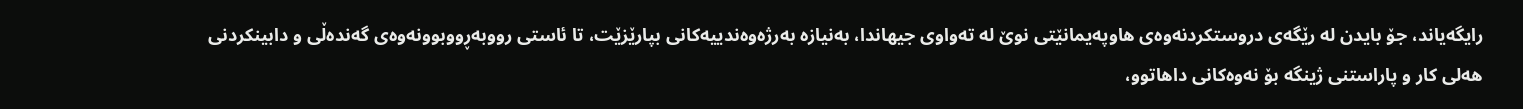رایگه‌یاند، جۆ بایدن له‌ رێگه‌ی دروستكردنه‌وه‌ی هاوپه‌یمانێتی نوێ له‌ ته‌واوی جیهاندا، به‌نیازه‌ به‌رژه‌وه‌ندییه‌كانی بپارێزێت، تا ئاستی رووبه‌ڕووبوونه‌وه‌ی گه‌نده‌ڵی و دابینكردنی هه‌لی كار و پاراستنی ژینگه‌ بۆ نه‌وه‌كانی داهاتوو،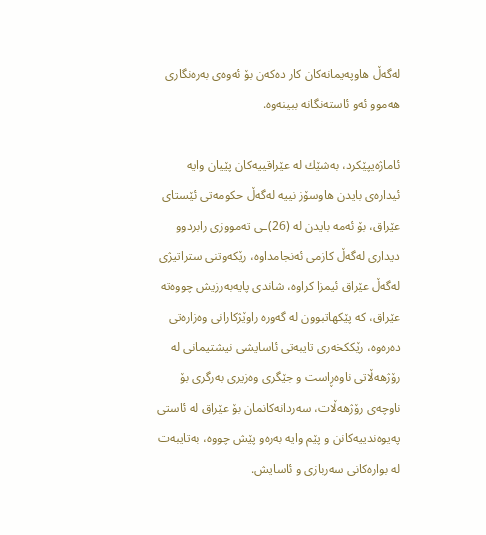له‌گه‌ڵ هاوپه‌یمانه‌كان كار ده‌كه‌ن بۆ ئه‌وه‌ی به‌ره‌نگاری هه‌موو ئه‌و ئاسته‌نگانه‌ ببینه‌وه‌.

ئاماژه‌یپێكرد، به‌شێك له‌ عێراقییه‌كان پێیان وایه‌ ئیداره‌ی بایدن هاوسۆز نییه‌ له‌گه‌ڵ حكومه‌تی ئێستای عێراق، بۆ ئه‌مه‌ بایدن له‌ (26)ـی ته‌مووزی رابردوو دیداری له‌گه‌ڵ كازمی ئه‌نجامداوه‌، رێكه‌وتنی ستراتیژی له‌گه‌ڵ عێراق ئیمزا كراوه‌، شاندی پایه‌به‌رزیش چووه‌ته‌ عێراق، كه‌ پێكهاتبوون له‌ گه‌وره‌ راوێژكارانی وه‌زاره‌تی ده‌ره‌وه‌، رێككخه‌ری تایبه‌تی ئاسایشی نیشتیمانی له‌ رۆژهه‌ڵاتی ناوه‌ڕاست و جێگری وه‌زیری به‌رگری بۆ‌ ناوچه‌ی رۆژهه‌ڵات، سه‌ردانه‌كانمان بۆ عێراق له‌ ئاستی په‌یوه‌ندییه‌كانن و پێم وایه‌ به‌ره‌و پێش چووه‌، به‌تایبه‌ت له‌ بواره‌كانی سه‌ربازی و ئاسایش.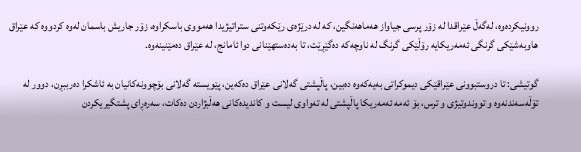روونیكرده‌وه‌، له‌گه‌ڵ عێراقدا له‌ زۆر پرسی جیاواز هه‌ماهه‌نگین، كه‌ له‌ درێژه‌ی رێكه‌وتنی ستراتیژیدا هه‌مووی باسكراوه‌، زۆر جاریش باسمان له‌وه‌ كردووه‌ كه‌ عێراق هاوبه‌شێكی گرنگی ئه‌مه‌ریكایه‌ رۆڵێكی گرنگ له‌ ناوچه‌كه‌ ده‌گێڕێت، تا به‌ده‌ستهێنانی دوا ئامانج، له‌ عێراق ده‌مێنینه‌وه‌.

گوتیشی: تا دروستبوونی عێراقێكی دیموكراتی به‌یه‌كه‌وه‌ ده‌بین، پاڵپشتی گه‌لانی عێراق ده‌كه‌ین، پێویسته‌ گه‌لانی بۆچوونه‌كانیان به‌ ئاشكرا ده‌رببڕن، دوور له‌ تۆڵه‌سه‌ندنه‌وه‌ و تووندوتیژی و ترس، بۆ ئه‌مه‌ ئه‌مه‌ریكا پاڵپشتی له‌ ته‌واوی لیست و كاندیده‌كانی هه‌ڵبژاردن ده‌كات، سه‌ره‌ڕای پشتگیریكردن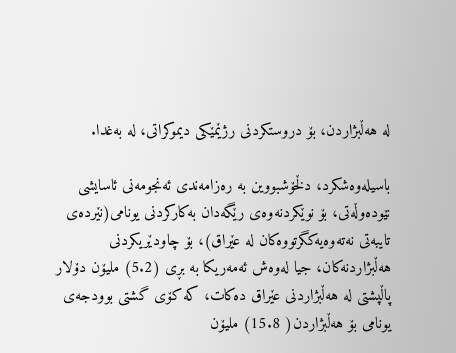له‌ هه‌ڵبژاردن، بۆ دروستكردنی رژێمێكی دیموكراتی، له‌ به‌غدا.

باسیله‌وه‌شكرد، دڵخۆشبووین به‌ ره‌زامه‌ندی ئه‌نجومه‌نی ئاسایشی نێوده‌وڵه‌تی، بۆ نوێكردنه‌وه‌ی رێگه‌دان به‌كاركردنی یونامی(نێرده‌ی تایبه‌تی نه‌ته‌وه‌یه‌كگرتووه‌كان له‌ عێراق)، بۆ چاودێریكردنی هه‌ڵبژاردنه‌كان، جیا له‌وه‌ش ئه‌مه‌ریكا به‌ بڕی (5.2) ملیۆن دۆلار پاڵپشتی له‌ هه‌ڵبژاردنی عێراق ده‌كات، كه‌ كۆی گشتی بوودجه‌ی یونامی بۆ هه‌ڵبژاردن( 15.8) ملیۆن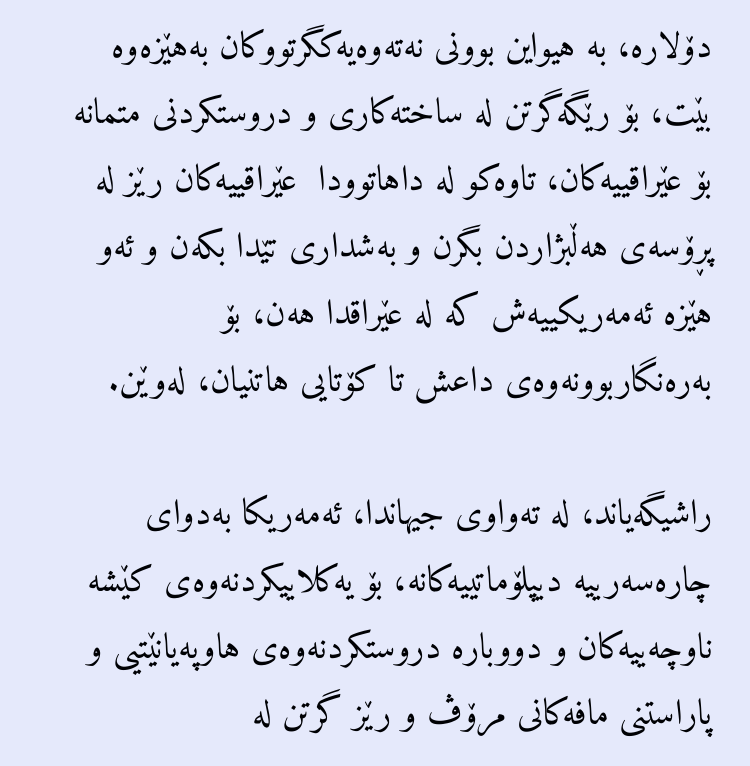دۆلاره‌، به‌ هیواین بوونی نه‌ته‌وه‌یه‌كگرتووكان به‌هێزه‌وه‌ بێت، بۆ رێگه‌گرتن له‌ ساخته‌كاری و دروستكردنی متمانه‌ بۆ عێراقییه‌كان، تاوه‌كو له‌ داهاتوودا  عێراقییه‌كان رێز له‌ پڕۆسه‌ی هه‌ڵبژاردن بگرن و به‌شداری تێدا بكه‌ن و ئه‌و هێزه‌ ئه‌مه‌ریكییه‌ش كه‌ له‌ عێراقدا هه‌ن، بۆ به‌ره‌نگاربوونه‌وه‌ی داعش تا كۆتایی هاتنیان، له‌وێن.

راشیگه‌یاند، له‌ ته‌واوی جیهاندا، ئه‌مه‌ریكا به‌دوای چاره‌سه‌رییه‌ دیپلۆماتییه‌كانه‌، بۆ یه‌كلاییكردنه‌وه‌ی كێشه‌ ناوچه‌ییه‌كان و دووباره‌ دروستكردنه‌وه‌ی هاوپه‌یانێتیی و پاراستنی مافه‌كانی مرۆڤ و رێز گرتن له‌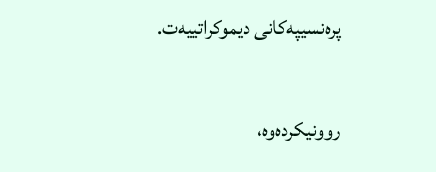پره‌نسیپه‌كانی دیموكراتییه‌ت.

روونیكرده‌وه‌،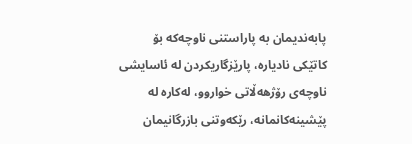پابه‌ندیمان به‌ پاراستنی ناوچه‌كه‌ بۆ كاتێكی نادیاره‌، پارێزگاریكردن له‌ ئاسایشی ناوچه‌ی رۆژهه‌ڵاتی خواروو، له‌كاره‌ له‌ پێشینه‌كانمانه‌، رێكه‌وتنی بازرگانیمان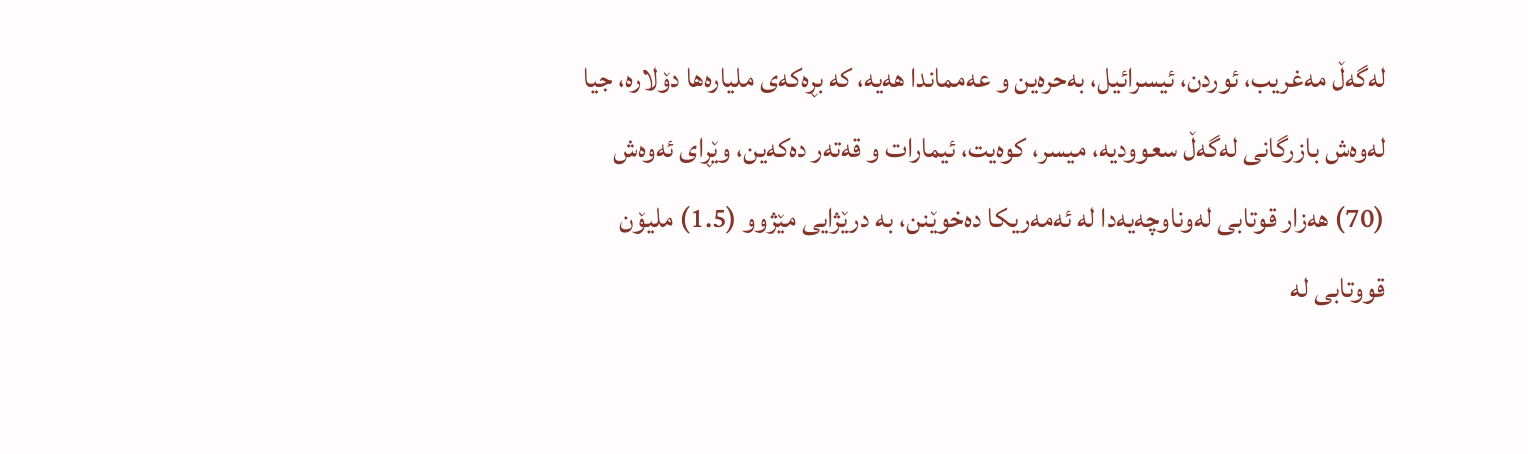له‌گه‌ڵ مه‌غریب، ئوردن، ئیسرائیل، به‌حره‌ین و عه‌مماندا هه‌یه‌، كه‌ بڕه‌كه‌ی ملیاره‌ها دۆلاره‌، جیا له‌وه‌ش بازرگانی له‌گه‌ڵ سعوودیه‌، میسر، كوه‌یت، ئیمارات و قه‌ته‌ر ده‌كه‌ین، وێڕای ئه‌وه‌ش (70) هه‌زار قوتابی له‌وناوچه‌یه‌دا له‌ ئه‌مه‌ریكا ده‌خوێنن، به‌ درێژایی مێژوو (1.5) ملیۆن قووتابی له‌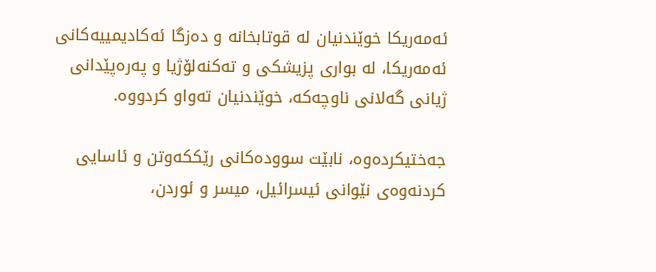ئه‌مه‌ریكا خوێندنیان له‌ قوتابخانه‌ و ده‌زگا ئه‌كادیمییه‌كانی ئه‌مه‌ریكا، له‌ بواری پزیشكی و ته‌كنه‌لۆژیا و په‌ره‌پێدانی ژیانی گه‌لانی ناوچه‌كه‌، خوێندنیان ته‌واو كردووه‌.

جه‌ختیكرده‌وه‌، نابێت سووده‌كانی رێككه‌وتن و ئاسایی كردنه‌وه‌ی نێوانی ئیسرائیل، میسر و ئوردن،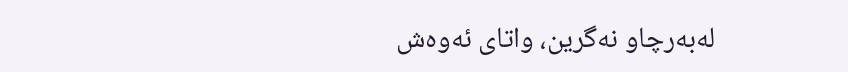له‌به‌رچاو نه‌گرین، واتای ئه‌وه‌ش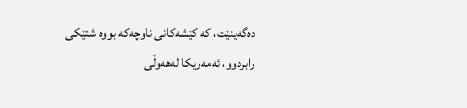ده‌گه‌ینێت، كه‌ كێشه‌كانی ناوچه‌كه‌ بووه‌ شتێكی رابردوو، ئه‌مه‌ریكا له‌هه‌وڵی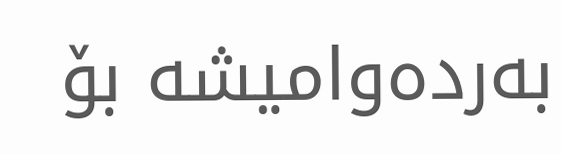به‌رده‌وامیشه‌ بۆ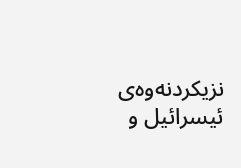نزیكردنه‌وه‌ی ئیسرائیل و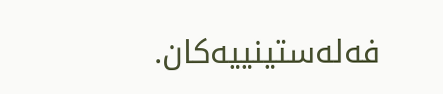فه‌له‌ستینییه‌كان.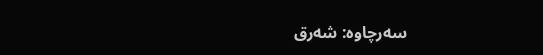سه‌رچاوه‌: شه‌رق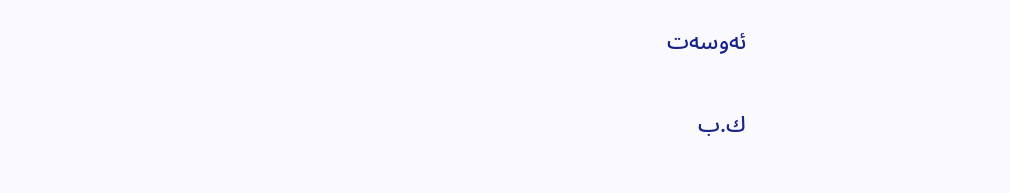ئه‌وسه‌ت

ك.ب